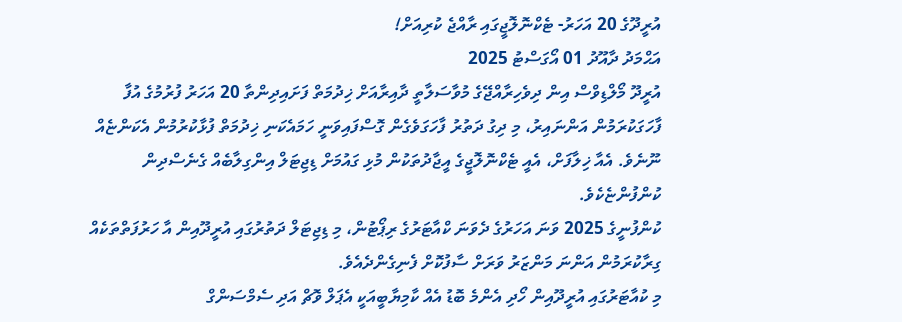އުރީދޫގެ 20 އަހަރު- ޓެކްނޮލޮޖީގައި ރާއްޖެ ކުރިއަށް!
އަޙްމަދު ދާއޫދު 01 އޯގަސްޓު 2025
އުރީދޫ މޯލްޑިވްސް އިން ދިވެހިރާއްޖޭގެ މުވާސަލާތީ ދާއިރާއަށް ޚިދުމަތް ފަށައިދިންތާ 20 އަހަރު ފުރުމުގެ އުފާ ފާހަގަކުރަމުން އަންނައިރު، މި ދިގު ދަތުރު ފާހަގަވެގެން ގޮސްފައިވަނީ ހަމައެކަނި ޚިދުމަތް ފުޅާކުރުމުން އެކަންޏެއް ނޫނެވެ. އެއާ ޚިލާފަށް، އެއީ ޓެކްނޮލޮޖީގެ އީޖާދުތަކުން މުޅި ގައުމަށް ޑިޖިޓަލް އިންގިލާބެއް ގެނެސްދިން ކުންފުންޏެކެވެ.
ކުންފުނީގެ 2025 ވަނަ އަހަރުގެ ދެވަނަ ކްއާޓަރުގެ ރިޕޯޓުން، މި ޑިޖިޓަލް ދަތުރުގައި އުރީދޫއިން އާ ހަރުފަތްތަކެއް ގިރާކުރަމުން އަންނަ މަންޒަރު ވަރަށް ސާފުކޮށް ފެނިގެންދެއެވެ.
މި ކުއާޓަރުގައި އުރީދޫއިން ހޯދި އެންމެ ބޮޑު އެއް ކާމިޔާބީއަކީ އެޕަލް ވޮޗް އަދި ސެމްސަންގް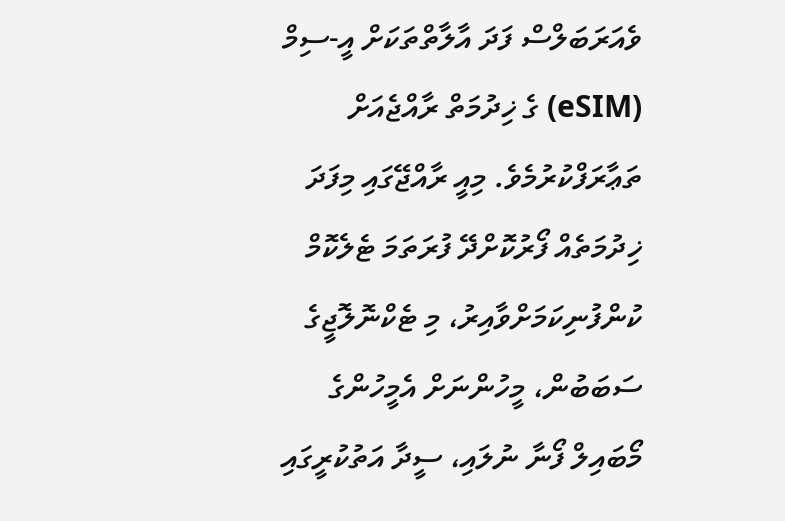ވެއަރަބަލްސް ފަދަ އާލާތްތަކަށް އީ-ސިމް (eSIM) ގެ ޚިދުމަތް ރާއްޖެއަށް ތަޢާރަފްކުރުމެވެ. މިއީ ރާއްޖޭގައި މިފަދަ ޚިދުމަތެއް ފޯރުކޮށްދޭ ފުރަތަމަ ޓެލެކޮމް ކުންފުނިކަމަށްވާއިރު، މި ޓެކްނޮލޮޖީގެ ސަބަބުން، މީހުންނަށް އެމީހުންގެ މޯބައިލް ފޯނާ ނުލައި، ސީދާ އަތުކުރީގައި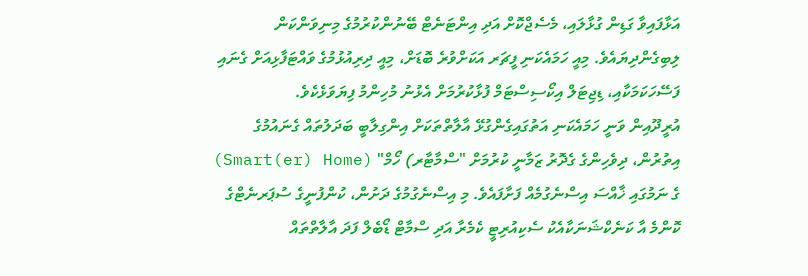އަޅާފައިވާ ގަޑިން ގުޅާލައި، މެސެޖްކޮށް އަދި އިންޓަނެޓް ބޭނުންކުރުމުގެ މިނިވަންކަން ލިބިގެންދިޔައެވެ. މިއީ ހަމައެކަނި ފީޗަރ އަކަށްވުރެ ބޮޑަށް، މިއީ ދިރިއުޅުމުގެ ވައްޓަފާޅިއަށް ގެނައި ފަސޭހަކަމަކާއި، ޑިޖިޓަލް އިކޯސިސްޓަމް ފުޅާކުރުމަށް އެޅުނު މުހިންމު ފިޔަވަޅެކެވެ.
އުރީދޫއިން ވަނީ ހަމައެކަނި އަތުގައިގެންގުޅޭ އާލާތްތަކަށް އިންގިލާބީ ބަދަލުތައް ގެނައުމުގެ އިތުރުން، ދިވެހިންގެ ގެދޮރު ޒަމާނީ ކުރުމަށް "ސްމާޓާރ) ހޯމް" (Smart(er) Home) ގެ ނަމުގައި ޚާއްސަ އިސްނެގުމެއް ފަށާފައެވެ. މި އިސްނެގުމުގެ ދަށުން، ކުންފުނީގެ ސުޕަރނެޓްގެ ކޮންމެ އާ ކަނެކްޝަނަކާއެކު ސެކިއުރިޓީ ކެމެރާ އަދި ސްމާޓް ޑޯބެލް ފަދަ އާލާތްތައް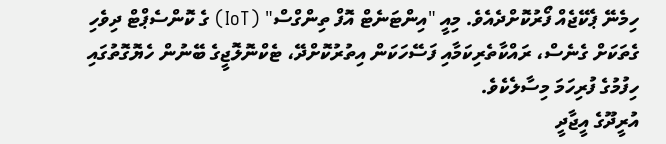ހިމެނޭ ޕެކޭޖެއް ފޯރުކޮށްދެއެވެ. މިއީ "އިންޓަނެޓް އޮފް ތިންގްސް" (IoT) ގެ ކޮންސެޕްޓް ދިވެހި ގެތަކަށް ގެނެސް، ރައްކާތެރިކަމާއި ފަސޭހަކަން އިތުރުކޮށްދޭ، ޓެކްނޮލޮޖީގެ ބޭނުން ހެޔޮގޮތުގައި ހިފުމުގެ ފުރިހަމަ މިސާލެކެވެ.
އުރީދޫގެ އީޖާދީ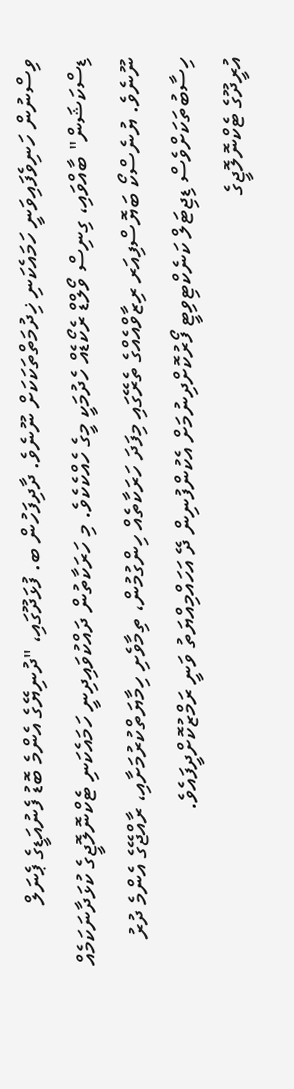ވިސްނުން ހަނިވެފައިވަނީ ހަމައެކަނި ޚިދުމަތްތަކަކަށް ނޫނެވެ. ދާދިފަހުން ބ. ފުޅަދޫގައި، "ދުނިޔޭގެ އެންމެ ބޮޑު ފެނުއަޑީގެ ޕެނަލް ޑިސްކަޝަން" ބާއްވައި، ގިނިސް ވޯލްޑް ރެކޯޑެއް ހެދުމަކީ މީގެ ހެއްކެކެވެ. މި ހަރަކާތުން ދައްކުވައިދިނީ ހަމައެކަނި ޓެކްނޮލޮޖީގެ ކުޅަދާނަކަމެއް ނޫނެވެ. ޔުނެސްކޯ ބަޔޮސްފިއަރ ރިޒާވްއެއްގެ ތެރޭގައި މިފަދަ ހަރަކާތެއް ހިންގުމުން، ތިމާވެށި ހިމާޔަތްކުރުމަށާއި، ރާއްޖޭގެ އެންމެ ދުރު ހިސާބުތަކަށްވެސް ޑިޖިޓަލް ކަނެކްޓިވިޓީ ފޯރުކޮށްދިނުމަށް އެކުންފުނިން ދޭ އަހައްމިއްޔަތު ވަނީ ރަމްޒުކޮށްދީފައެވެ.
އުރީދޫގެ ޓެކްނޮލޮޖީގެ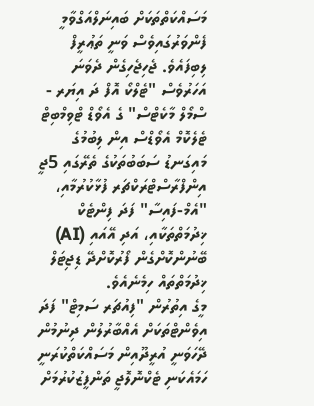މަސައްކަތްތަކަށް ބައިނަލްއަގްވާމީ ފެންވަރުގައިވެސް ވަނީ ތަޢުރީފް ލިބިފައެވެ. ޖެހިޖެހިގެން ދެވަނަ އަހަރުވެސް "ޓެލްކޯ އޮފް ދަ އިޔަރ - ސްމޯލް މާކެޓްސް" ގެ އެވޯޑް ޓްވިމްބިޓް ޓެލެކޮމް އެވޯޑްސް އިން ލިބުމުގެ މައިގަނޑު ސަބަބުތަކުގެ ތެރޭގައި 5ޖީ އިންފްރާސްޓްރަކްޗަރ ފުޅާކުރުމާއި، "އެމް-ފައިސާ" ފަދަ ފިންޓެކް ޚިދުމަތްތަކާއި، އަދި އޭއައި (AI) ބޭނުންކޮށްގެން ފޯރުކޮށްދޭ ޑިޖިޓަލް ޚިދުމަތްތައް ހިމެނެއެވެ.
މީގެ އިތުރުން "ފިއުޗަރ ސަމިޓް" ފަދަ އިވެންޓްތަކަށް އެއްބާރުލުން ދިނުމުން ދޭހަވަނީ އުރީދޫއިން މަސައްކަތްކުރަނީ ހަމައެކަނި ޓެކްނޮލޮޖީ ތަންފީޒުކުރުމަށް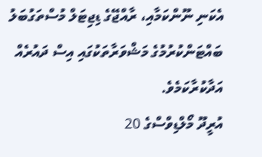އެކަނި ނޫންކަމާއި، ރާއްޖޭގެ ޑިޖިޓަލް މުސްތަގުބަލު ބައްޓަންކުރުމުގެ މަޝްވަރާތަކުގައި އިސް ދައުރެއް އަދާކުރާކަމެވެ.
އުރީދޫ މޯލްޑިވްސްގެ 20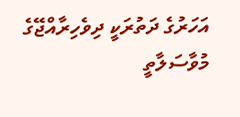އަހަރުގެ ދަތުރަކީ ދިވެހިރާއްޖޭގެ މުވާސަލާތީ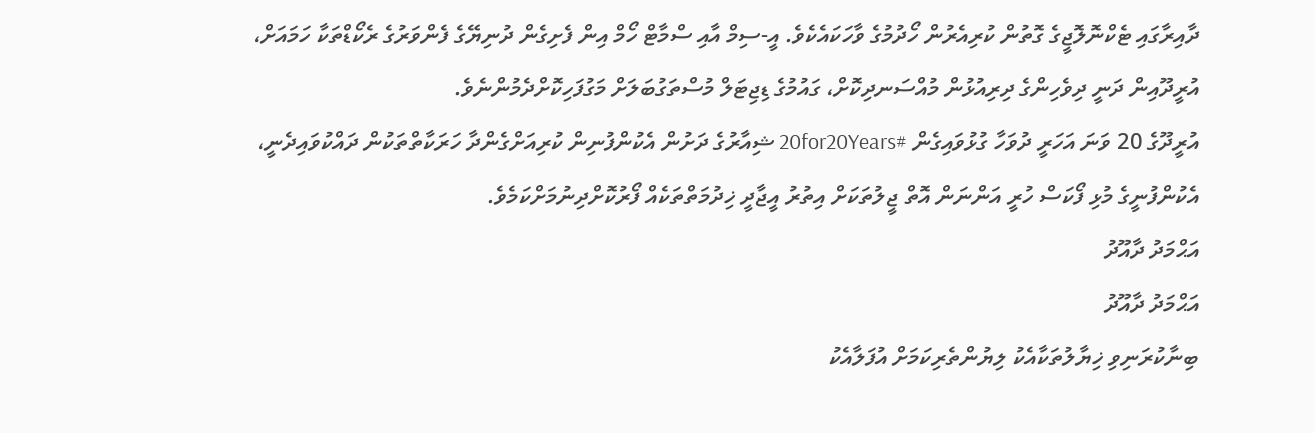ދާއިރާގައި ޓެކްނޮލޮޖީގެ ގޮތުން ކުރިއެރުން ހޯދުމުގެ ވާހަކައެކެވެ. އީ-ސިމް އާއި ސްމާޓް ހޯމް އިން ފެށިގެން ދުނިޔޭގެ ފެންވަރުގެ ރެކޯޑްތަކާ ހަމައަށް، އުރީދޫއިން ދަނީ ދިވެހިންގެ ދިރިއުޅުން މުއްސަނދިކޮށް، ގައުމުގެ ޑިޖިޓަލް މުސްތަގުބަލަށް މަގުފަހިކޮށްދެމުންނެވެ.
އުރީދޫގެ 20 ވަނަ އަހަރީ ދުވަހާ ގުޅުވައިގެން #20for20Years ޝިއާރުގެ ދަށުން އެކުންފުނިން ކުރިއަށްގެންދާ ހަރަކާތްތަކުން ދައްކުވައިދެނީ، އެކުންފުނީގެ މުޅި ފޯކަސް ހުރީ އަންނަން އޮތް ޖީލުތަކަށް އިތުރު އީޖާދީ ޚިދުމަތްތަކެއް ފޯރުކޮށްދިނުމަށްކަމެވެ.
އަޙްމަދު ދާއޫދު
އަޙްމަދު ދާއޫދު
ބިނާކުރަނިވި ޚިޔާލުތަކާއެކު ލިޔުންތެރިކަމަށް އުފަލާއެކު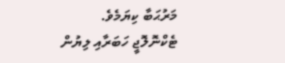މަރުޙަބާ ކިޔަމެވެ.
ޓެކްނޮލޮޖީ ހަބަރާއި ލިޔުން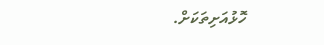ހޮޅުއަށިތަކަށް.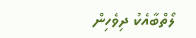ލޯތްބާއެކު ދިވެހިން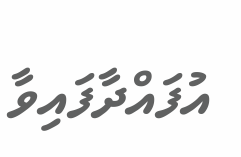އުފައްދާފައިވާ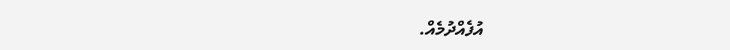އުފެއްދުމެއް.